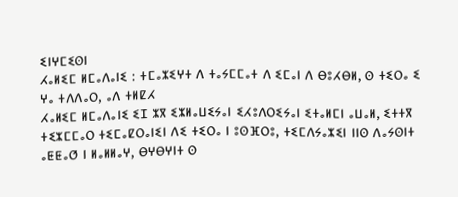ⵉⵏⵖⵎⵉⵙⵏ
ⵃⴰⵍⵉⵎ ⵍⵎⴰⴷⴰⵏⵉ : ⵜⵎⴰⵣⵉⵖⵜ ⴷ ⵜⴰⵢⵎⵎⴰⵜ ⴷ ⵉⵎⴰⵏ ⴷ ⴱⵓⵃⴱⵍ, ⵙ ⵜⵉⵔⴰ ⵉ ⵖⴰ ⵜⴷⴷⴰⵔ, ⴰⴷ ⵜⵍⵇⵃ
ⵃⴰⵍⵉⵎ ⵍⵎⴰⴷⴰⵏⵉ ⵉⵊ ⵣⴳ ⵉⵣⵍⴰⵡⵉⵢⴰⵏ ⵉⵃⵓⴷⵔⵉⵢⴰⵏ ⵉⵜⴰⵍⵎⵏ ⴰⵡⴰⵍ, ⵉⵜⵜⴳ ⵜⵉⵣⵎⵎⴰⵔ ⵜⵉⵎⴰⵇⵔⴰⵏⵉⵏ ⴷⵉ ⵜⵉⵔⴰ ⵏ ⵓⵙⴼⵔⵓ, ⵜⵉⵎⴷⵢⴰⵣⵉⵏ ⵏⵏⵙ ⴷⴰⵢⵙⵏⵜ ⴰⵟⵟⴰⵚ ⵏ ⵍⴰⵍⵍⴰⵖ, ⴱⵖⴱⵖⵏⵜ ⵙ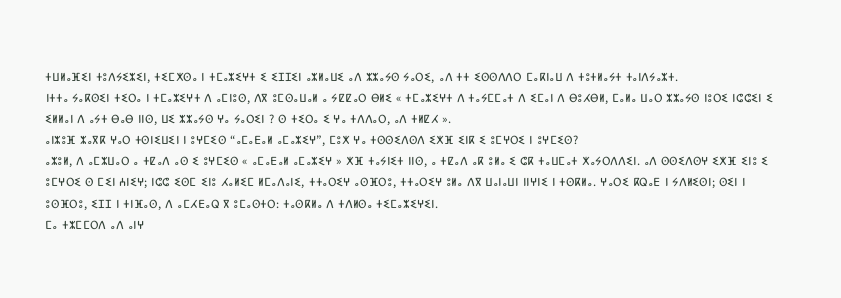ⵜⵡⵍⴰⴼⵉⵏ ⵜⵓⴷⵢⵉⵣⵉⵏ, ⵜⵉⵎⵅⵙⴰ ⵏ ⵜⵎⴰⵣⵉⵖⵜ ⵉ ⵉⵊⵊⵉⵏ ⴰⵣⵍⴰⵡⵉ ⴰⴷ ⵣⵣⴰⵢⵙ ⵢⴰⵔⵉ, ⴰⴷ ⵜⵜ ⵉⵙⵙⴷⴷⵔ ⵎⴰⴽⵏⴰⵡ ⴷ ⵜⵓⵜⵍⴰⵢⵜ ⵜⴰⵏⴷⵢⴰⵣⵜ.
ⵏⵜⵜⴰ ⵢⴰⴽⵙⵉⵏ ⵜⵉⵔⴰ ⵏ ⵜⵎⴰⵣⵉⵖⵜ ⴷ ⴰⵎⵏⵓⵙ, ⴷⴳ ⵓⵎⵙⴰⵡⴰⵍ ⴰ ⵢⵇⵇⴰⵔ ⴱⵍⵉ « ⵜⵎⴰⵣⵉⵖⵜ ⴷ ⵜⴰⵢⵎⵎⴰⵜ ⴷ ⵉⵎⴰⵏ ⴷ ⴱⵓⵃⴱⵍ, ⵎⴰⵍⴰ ⵡⴰⵔ ⵣⵣⴰⵢⵙ ⵏⵓⵔⵉ ⵏⵛⵛⵉⵏ ⵉ ⵉⵍⵍⴰⵏ ⴷ ⴰⵢⵜ ⴱⴰⴱ ⵏⵏⵙ, ⵡⵉ ⵣⵣⴰⵢⵙ ⵖⴰ ⵢⴰⵔⵉⵏ ? ⵙ ⵜⵉⵔⴰ ⵉ ⵖⴰ ⵜⴷⴷⴰⵔ, ⴰⴷ ⵜⵍⵇⵃ ».
ⴰⵏⵣⵓⴼ ⵣⴰⴳⴽ ⵖⴰⵔ ⵜⵙⵏⵉⵡⵉⵏ ⵏ ⵓⵖⵎⵉⵙ “ⴰⵎⴰⴹⴰⵍ ⴰⵎⴰⵣⵉⵖ”, ⵎⵓⵅ ⵖⴰ ⵜⵙⵙⵉⴷⵙⴷ ⵉⵅⴼ ⵉⵏⴽ ⵉ ⵓⵎⵖⵔⵉ ⵏ ⵓⵖⵎⵉⵙ?
ⴰⵣⵓⵍ, ⴷ ⴰⵎⵣⵡⴰⵔ ⴰ ⵜⵇⴰⴷ ⴰⵙ ⵉ ⵓⵖⵎⵉⵙ « ⴰⵎⴰⴹⴰⵍ ⴰⵎⴰⵣⵉⵖ » ⵅⴼ ⵜⴰⵢⵏⵉⵜ ⵏⵏⵙ, ⴰ ⵜⵇⴰⴷ ⴰⴽ ⵓⵍⴰ ⵉ ⵛⴽ ⵜⴰⵡⵎⴰⵜ ⵅⴰⵢⵔⴷⴷⵉⵏ. ⴰⴷ ⵙⵙⵉⴷⵙⵖ ⵉⵅⴼ ⵉⵏⵓ ⵉ ⵓⵎⵖⵔⵉ ⵙ ⵎⵉⵏ ⵄⵏⵉⵖ; ⵏⵛⵛ ⵉⵙⵎ ⵉⵏⵓ ⵃⴰⵍⵉⵎ ⵍⵎⴰⴷⴰⵏⵉ, ⵜⵜⴰⵔⵉⵖ ⴰⵙⴼⵔⵓ, ⵜⵜⴰⵔⵉⵖ ⵓⵍⴰ ⴷⴳ ⵡⴰⵏⴰⵡⵏ ⵏⵏⵖⵏⵉ ⵏ ⵜⵙⴽⵍⴰ. ⵖⴰⵔⵉ ⴽⵕⴰⴹ ⵏ ⵢⴷⵍⵉⵙⵏ; ⵙⵉⵏ ⵏ ⵓⵙⴼⵔⵓ, ⵉⵊⵊ ⵏ ⵜⵏⴼⴰⵙ, ⴷ ⴰⵎⵃⴹⴰⵕ ⴳ ⵓⵎⴰⵙⵜⵔ: ⵜⴰⵙⴽⵍⴰ ⴷ ⵜⴷⵍⵙⴰ ⵜⵉⵎⴰⵣⵉⵖⵉⵏ.
ⵎⴰ ⵜⵣⵎⵎⵔⴷ ⴰⴷ ⴰⵏⵖ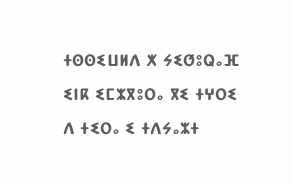ⵜⵙⵙⵉⵡⵍⴷ ⵅ ⵢⵉⵚⵓⵕⴰⴼ ⵉⵏⴽ ⵉⵎⵣⴳⵓⵔⴰ ⴳⵉ ⵜⵖⵔⵉ ⴷ ⵜⵉⵔⴰ ⵉ ⵜⴷⵢⴰⵣⵜ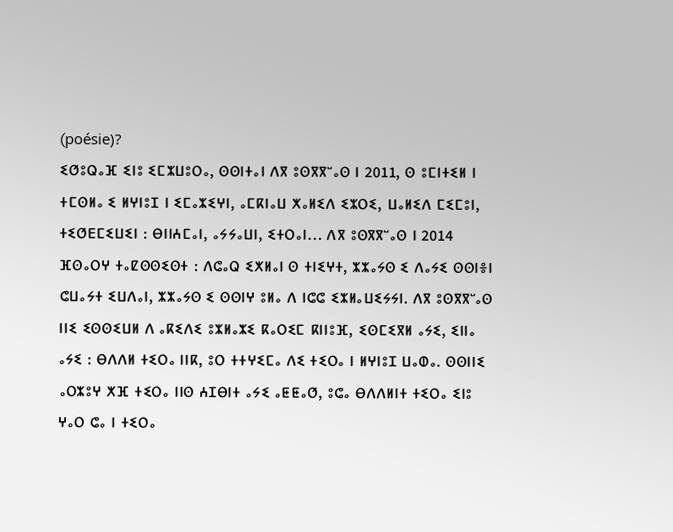(poésie)?
ⵉⵚⵓⵕⴰⴼ ⵉⵏⵓ ⵉⵎⵣⵡⵓⵔⴰ, ⵙⵙⵏⵜⴰⵏ ⴷⴳ ⵓⵙⴳⴳⵯⴰⵙ ⵏ 2011, ⵙ ⵓⵎⵏⵜⵉⵍ ⵏ ⵜⵎⵙⵍⴰ ⵉ ⵍⵖⵏⵓⵊ ⵏ ⵉⵎⴰⵣⵉⵖⵏ, ⴰⵎⴽⵏⴰⵡ ⵅⴰⵍⵉⴷ ⵉⵣⵔⵉ, ⵡⴰⵍⵉⴷ ⵎⵉⵎⵓⵏ, ⵜⵉⵚⴹⵎⵉⵡⵉⵏ : ⴱⵏⵏⵄⵎⴰⵏ, ⴰⵢⵢⴰⵡⵏ, ⵉⵜⵔⴰⵏ… ⴷⴳ ⵓⵙⴳⴳⵯⴰⵙ ⵏ 2014 ⴼⵙⴰⵔⵖ ⵜⴰⵇⵙⵙⵉⵙⵜ : ⴷⵛⴰⵕ ⵉⵅⵍⴰⵏ ⵙ ⵜⵏⵉⵖⵜ, ⵣⵣⴰⵢⵙ ⵉ ⴷⴰⵢⵉ ⵙⵙⵏⴻⵏ ⵛⵡⴰⵢⵜ ⵉⵡⴷⴰⵏ, ⵣⵣⴰⵢⵙ ⵉ ⵙⵙⵏⵖ ⵓⵍⴰ ⴷ ⵏⵛⵛ ⵉⵣⵍⴰⵡⵉⵢⵢⵏ. ⴷⴳ ⵓⵙⴳⴳⵯⴰⵙ ⵏⵏⵉ ⵉⵙⵙⵉⵡⵍ ⴷ ⴰⴽⵉⴷⵉ ⵓⵣⵍⴰⵣⵉ ⴽⴰⵔⵉⵎ ⴽⵏⵏⵓⴼ, ⵉⵙⵎⵉⴳⵍ ⴰⵢⵉ, ⵉⵏⵏⴰ ⴰⵢⵉ : ⴱⴷⴷⵍ ⵜⵉⵔⴰ ⵏⵏⴽ, ⵓⵔ ⵜⵜⵖⵉⵎⴰ ⴷⵉ ⵜⵉⵔⴰ ⵏ ⵍⵖⵏⵓⵊ ⵡⴰⵀⴰ. ⵙⵙⵏⵏⵉ ⴰⵔⵣⵓⵖ ⵅⴼ ⵜⵉⵔⴰ ⵏⵏⵙ ⵄⵊⴱⵏⵜ ⴰⵢⵉ ⴰⵟⵟⴰⵚ, ⵓⵛⴰ ⴱⴷⴷⵍⵏⵜ ⵜⵉⵔⴰ ⵉⵏⵓ ⵖⴰⵔ ⵛⴰ ⵏ ⵜⵉⵔⴰ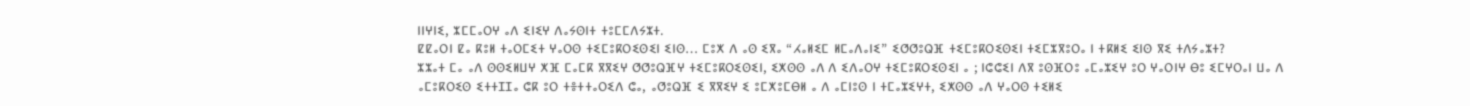ⵏⵏⵖⵏⵉ, ⵣⵎⵎⴰⵔⵖ ⴰⴷ ⵉⵏⵉⵖ ⴷⴰⵢⵙⵏⵜ ⵜⵓⵎⵎⴷⵢⵣⵜ.
ⵇⵇⴰⵔⵏ ⵇⴰ ⴽⵓⵍ ⵜⴰⵔⵎⵉⵜ ⵖⴰⵔⵙ ⵜⵉⵎⵓⴽⵔⵉⵙⵉⵏ ⵉⵏⵙ… ⵎⵓⵅ ⴷ ⴰⵙ ⵉⴳⴰ “ⵃⴰⵍⵉⵎ ⵍⵎⴰⴷⴰⵏⵉ” ⵉⵚⵚⵓⵕⴼ ⵜⵉⵎⵓⴽⵔⵉⵙⵉⵏ ⵜⵉⵎⵣⴳⵓⵔⴰ ⵏ ⵜⴽⵍⵉ ⵉⵏⵙ ⴳⵉ ⵜⴷⵢⴰⵣⵜ?
ⵣⵣⴰⵜ ⵎⴰ ⴰⴷ ⵙⵙⵉⵍⵡⵖ ⵅⴼ ⵎⴰⵎⴽ ⴳⴳⵉⵖ ⵚⵚⵓⵕⴼⵖ ⵜⵉⵎⵓⴽⵔⵉⵙⵉⵏ, ⵉⵅⵙⵙ ⴰⴷ ⴷ ⵉⴷⴰⵔⵖ ⵜⵉⵎⵓⴽⵔⵉⵙⵉⵏ ⴰ ; ⵏⵛⵛⵉⵏ ⴷⴳ ⵓⵙⴼⵔⵓ ⴰⵎⴰⵣⵉⵖ ⵓⵔ ⵖⴰⵔⵏⵖ ⴱⵓ ⵉⵎⵖⵔⴰⵏ ⵡⴰ ⴷ ⴰⵎⵓⴽⵔⵉⵙ ⵉⵜⵜⵊⵊⴰ ⵛⴽ ⵓⵔ ⵜⴻⵜⵜⴰⵔⵉⴷ ⵛⴰ, ⴰⵚⵓⵕⴼ ⵉ ⴳⴳⵉⵖ ⵉ ⵓⵎⵅⵓⵎⴱⵍ ⴰ ⴷ ⴰⵎⵏⵓⵙ ⵏ ⵜⵎⴰⵣⵉⵖⵜ, ⵉⵅⵙⵙ ⴰⴷ ⵖⴰⵔⵙ ⵜⵉⵍⵉ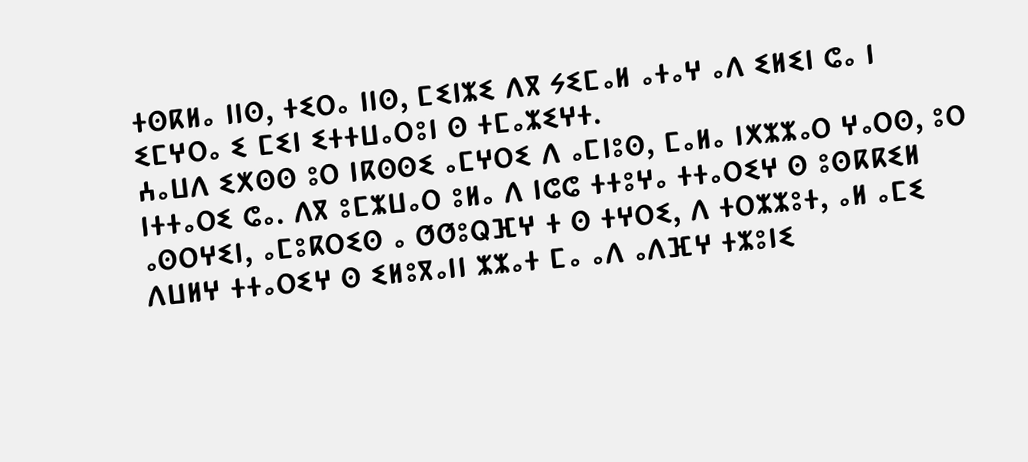ⵜⵙⴽⵍⴰ ⵏⵏⵙ, ⵜⵉⵔⴰ ⵏⵏⵙ, ⵎⵉⵏⵣⵉ ⴷⴳ ⵢⵉⵎⴰⵍ ⴰⵜⴰⵖ ⴰⴷ ⵉⵍⵉⵏ ⵛⴰ ⵏ ⵉⵎⵖⵔⴰ ⵉ ⵎⵉⵏ ⵉⵜⵜⵡⴰⵔⵓⵏ ⵙ ⵜⵎⴰⵣⵉⵖⵜ.
ⵄⴰⵡⴷ ⵉⵅⵙⵙ ⵓⵔ ⵏⴽⵙⵙⵉ ⴰⵎⵖⵔⵉ ⴷ ⴰⵎⵏⵓⵙ, ⵎⴰⵍⴰ ⵏⵅⵣⵣⴰⵔ ⵖⴰⵔⵙ, ⵓⵔ ⵏⵜⵜⴰⵔⵉ ⵛⴰ. ⴷⴳ ⵓⵎⵣⵡⴰⵔ ⵓⵍⴰ ⴷ ⵏⵛⵛ ⵜⵜⵓⵖⴰ ⵜⵜⴰⵔⵉⵖ ⵙ ⵓⵙⴽⴽⵉⵍ ⴰⵙⵔⵖⵉⵏ, ⴰⵎⵓⴽⵔⵉⵙ ⴰ ⵚⵚⵓⵕⴼⵖ ⵜ ⵙ ⵜⵖⵔⵉ, ⴷ ⵜⵔⵣⵣⵓⵜ, ⴰⵍ ⴰⵎⵉ ⴷⵡⵍⵖ ⵜⵜⴰⵔⵉⵖ ⵙ ⵉⵍⵓⴳⴰⵏⵏ ⵣⵣⴰⵜ ⵎⴰ ⴰⴷ ⴰⴷⴼⵖ ⵜⵣⵓⵏⵉ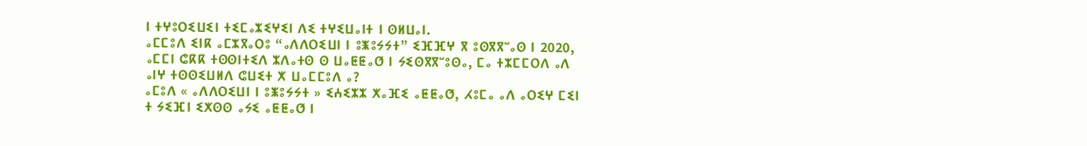ⵏ ⵜⵖⵓⵔⵉⵡⵉⵏ ⵜⵉⵎⴰⵣⵉⵖⵉⵏ ⴷⵉ ⵜⵖⵉⵡⴰⵏⵜ ⵏ ⵙⵍⵡⴰⵏ.
ⴰⵎⵎⵓⴷ ⵉⵏⴽ ⴰⵎⵣⴳⴰⵔⵓ “ⴰⴷⴷⵔⵉⵡⵏ ⵏ ⵓⵥⵓⵢⵢⵜ” ⵉⴼⴼⵖ ⴳ ⵓⵙⴳⴳⵯⴰⵙ ⵏ 2020, ⴰⵎⵎⵏ ⵛⴽⴽ ⵜⵙⵙⵏⵜⵉⴷ ⵣⴷⴰⵜⵙ ⵙ ⵡⴰⵟⵟⴰⵚ ⵏ ⵢⵉⵙⴳⴳⵯⵓⵙⴰ, ⵎⴰ ⵜⵣⵎⵎⵔⴷ ⴰⴷ ⴰⵏⵖ ⵜⵙⵙⵉⵡⵍⴷ ⵛⵡⵉⵜ ⵅ ⵡⴰⵎⵎⵓⴷ ⴰ?
ⴰⵎⵓⴷ « ⴰⴷⴷⵔⵉⵡⵏ ⵏ ⵓⵥⵓⵢⵢⵜ » ⵉⵄⵉⵣⵣ ⵅⴰⴼⵉ ⴰⵟⵟⴰⵚ, ⵃⵓⵎⴰ ⴰⴷ ⴰⵔⵉⵖ ⵎⵉⵏ ⵜ ⵢⵉⴼⵏ ⵉⵅⵙⵙ ⴰⵢⵉ ⴰⵟⵟⴰⵚ ⵏ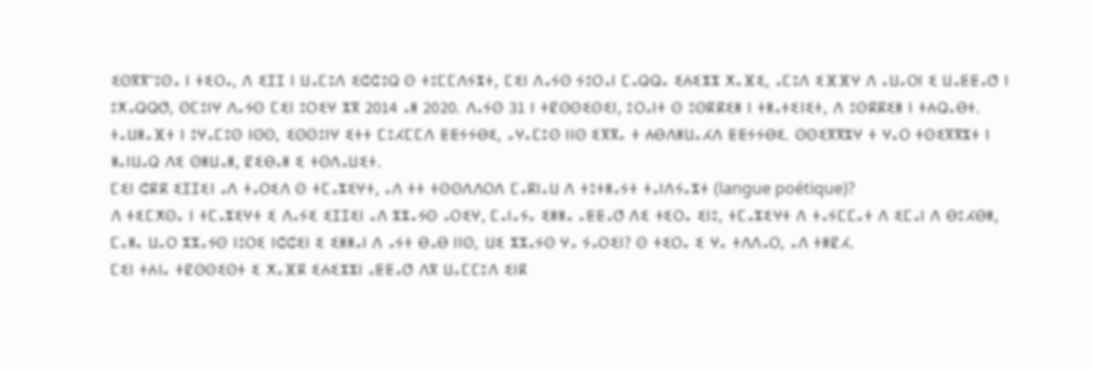ⵉⵙⴳⴳⵯⵓⵙⴰ ⵏ ⵜⵉⵔⴰ, ⴷ ⵉⵊⵊ ⵏ ⵡⴰⵎⵓⴷ ⵉⵛⵛⵓⵕ ⵙ ⵜⵓⵎⵎⴷⵢⵣⵜ, ⵎⵉⵏ ⴷⴰⵢⵙ ⵢⵓⵔⴰⵏ ⵎⴰⵕⵕⴰ ⵉⵄⵉⵣⵣ ⵅⴰⴼⵉ, ⴰⵎⵓⴷ ⵉⴼⴼⵖ ⴷ ⴰⵡⴰⵔⵏ ⵉ ⵡⴰⵟⵟⴰⵚ ⵏ ⵓⵅⴰⵕⵕⵚ, ⵙⵎⵓⵏⵖ ⴷⴰⵢⵙ ⵎⵉⵏ ⵓⵔⵉⵖ ⵣⴳ 2014 ⴰⵍ 2020. ⴷⴰⵢⵙ 31 ⵏ ⵜⵇⵙⵙⵉⵙⵉⵏ, ⵓⵔⴰⵏⵜ ⵙ ⵓⵙⴽⴽⵉⵍ ⵏ ⵜⵍⴰⵜⵉⵏⵉⵜ, ⴷ ⵓⵙⴽⴽⵉⵍ ⵏ ⵜⵄⵕⴰⴱⵜ. ⵜⴰⵡⵍⴰⴼⵜ ⵏ ⵓⵖⴰⵎⵓⵙ ⵏⵙⵙ, ⵉⵙⵙⵓⵏⵖ ⵉⵜⵜ ⵎⵓⵃⵎⵎⴷ ⵟⵟⵢⵢⴱⵉ, ⴰⵖⴰⵎⵓⵙ ⵏⵏⵙ ⵉⴳⴳⴰ ⵜ ⵄⴱⴷⵍⵡⴰⵃⴷ ⵟⵟⵢⵢⴱⵉ. ⵙⵙⵉⴳⴳⵣⵖ ⵜ ⵖⴰⵔ ⵜⵙⵉⴳⴳⵣⵜ ⵏ ⵍⴰⵏⵡⴰⵕ ⴷⵉ ⵙⵍⵡⴰⵍ, ⵇⵉⴱⴰⵍ ⵉ ⵜⵙⴷⴰⵡⵉⵜ.
ⵎⵉⵏ ⵛⴽⴽ ⵉⵊⵊⵉⵏ ⴰⴷ ⵜⴰⵔⵉⴷ ⵙ ⵜⵎⴰⵣⵉⵖⵜ, ⴰⴷ ⵜⵜ ⵜⵙⵙⴷⴷⵔⴷ ⵎⴰⴽⵏⴰⵡ ⴷ ⵜⵓⵜⵍⴰⵢⵜ ⵜⴰⵏⴷⵢⴰⵣⵜ (langue poétique)?
ⴷ ⵜⵉⵎⵅⵙⴰ ⵏ ⵜⵎⴰⵣⵉⵖⵜ ⵉ ⴷⴰⵢⵉ ⵉⵊⵊⵉⵏ ⴰⴷ ⵣⵣⴰⵢⵙ ⴰⵔⵉⵖ, ⵎⴰⵏⴰⵢⴰ ⵉⵍⵍⴰ ⴰⵟⵟⴰⵚ ⴷⵉ ⵜⵉⵔⴰ ⵉⵏⵓ, ⵜⵎⴰⵣⵉⵖⵜ ⴷ ⵜⴰⵢⵎⵎⴰⵜ ⴷ ⵉⵎⴰⵏ ⴷ ⴱⵓⵃⴱⵍ, ⵎⴰⵍⴰ ⵡⴰⵔ ⵣⵣⴰⵢⵙ ⵏⵓⵔⵉ ⵏⵛⵛⵉⵏ ⵉ ⵉⵍⵍⴰⵏ ⴷ ⴰⵢⵜ ⴱⴰⴱ ⵏⵏⵙ, ⵡⵉ ⵣⵣⴰⵢⵙ ⵖⴰ ⵢⴰⵔⵉⵏ? ⵙ ⵜⵉⵔⴰ ⵉ ⵖⴰ ⵜⴷⴷⴰⵔ, ⴰⴷ ⵜⵍⵇⵃ.
ⵎⵉⵏ ⵜⵄⵏⴰ ⵜⵇⵙⵙⵉⵙⵜ ⵉ ⵅⴰⴼⴽ ⵉⵄⵉⵣⵣⵏ ⴰⵟⵟⴰⵚ ⴷⴳ ⵡⴰⵎⵎⵓⴷ ⵉⵏⴽ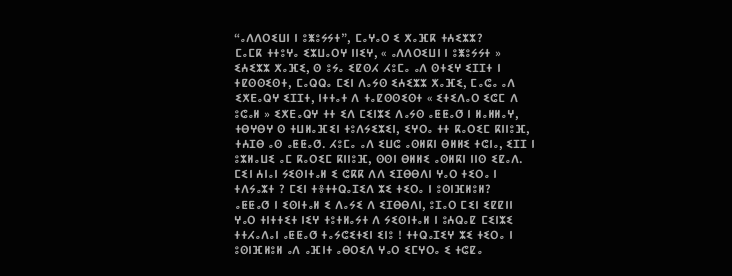“ⴰⴷⴷⵔⵉⵡⵏ ⵏ ⵓⵥⵓⵢⵢⵜ”, ⵎⴰⵖⴰⵔ ⵉ ⵅⴰⴼⴽ ⵜⵄⵉⵣⵣ?
ⵎⴰⵎⴽ ⵜⵜⵓⵖⴰ ⵉⵣⵡⴰⵔⵖ ⵏⵏⵉⵖ, « ⴰⴷⴷⵔⵉⵡⵏ ⵏ ⵓⵥⵓⵢⵢⵜ » ⵉⵄⵉⵣⵣ ⵅⴰⴼⵉ, ⵙ ⵓⵢⴰ ⵉⵇⵙⵃ ⵃⵓⵎⴰ ⴰⴷ ⵙⵜⵉⵖ ⵉⵊⵊⵜ ⵏ ⵜⵇⵙⵙⵉⵙⵜ, ⵎⴰⵕⵕⴰ ⵎⵉⵏ ⴷⴰⵢⵙ ⵉⵄⵉⵣⵣ ⵅⴰⴼⵉ, ⵎⴰⵛⴰ ⴰⴷ ⵉⵅⴹⴰⵕⵖ ⵉⵊⵊⵜ, ⵏⵜⵜⴰⵜ ⴷ ⵜⴰⵇⵙⵙⵉⵙⵜ « ⵉⵜⵉⴷⴰⵔ ⵉⵛⵎ ⴷ ⵓⵛⴰⵍ » ⵉⵅⴹⴰⵕⵖ ⵜⵜ ⵉⴷ ⵎⵉⵏⵣⵉ ⴷⴰⵢⵙ ⴰⵟⵟⴰⵚ ⵏ ⵍⴰⵍⵍⴰⵖ, ⵜⴱⵖⴱⵖ ⵙ ⵜⵡⵍⴰⴼⵉⵏ ⵜⵓⴷⵢⵉⵣⵉⵏ, ⵉⵖⵔⴰ ⵜⵜ ⴽⴰⵔⵉⵎ ⴽⵏⵏⵓⴼ, ⵜⵄⵊⴱ ⴰⵙ ⴰⵟⵟⴰⵚ. ⵃⵓⵎⴰ ⴰⴷ ⵉⵡⵛ ⴰⵙⵍⴽⵏ ⴱⵍⵍⵉ ⵜⵛⵏⴰ, ⵉⵊⵊ ⵏ ⵓⵣⵍⴰⵡⵉ ⴰⵎ ⴽⴰⵔⵉⵎ ⴽⵏⵏⵓⴼ, ⵙⵙⵏ ⴱⵍⵍⵉ ⴰⵙⵍⴽⵏ ⵏⵏⵙ ⵉⵇⴰⴷ.
ⵎⵉⵏ ⵄⵏⴰⵏ ⵢⵉⵙⵏⵜⴰⵍ ⵉ ⵛⴽⴽ ⴷⴷ ⵉⵊⴱⴱⴷⵏ ⵖⴰⵔ ⵜⵉⵔⴰ ⵏ ⵜⴷⵢⴰⵣⵜ ? ⵎⵉⵏ ⵜⴻⵜⵜⵕⴰⵊⵉⴷ ⵣⵉ ⵜⵉⵔⴰ ⵏ ⵓⵙⵏⴼⵍⵓⵍ?
ⴰⵟⵟⴰⵚ ⵏ ⵉⵙⵏⵜⴰⵍ ⵉ ⴷⴰⵢⵉ ⴷ ⵉⵊⴱⴱⴷⵏ, ⵓⵊⴰⵔ ⵎⵉⵏ ⵉⵇⵇⵏⵏ ⵖⴰⵔ ⵜⵏⵜⵜⵉⵜ ⵏⵉⵖ ⵜⵓⵜⵍⴰⵢⵜ ⴷ ⵢⵉⵙⵏⵜⴰⵍ ⵏ ⵓⵄⵕⴰⵇ ⵎⵉⵏⵣⵉ ⵜⵜⵃⴰⴷⴰⵏ ⴰⵟⵟⴰⵚ ⵜⴰⵢⵛⵉⵜⵉⵏ ⵉⵏⵓ ! ⵜⵜⵕⴰⵊⵉⵖ ⵣⵉ ⵜⵉⵔⴰ ⵏ ⵓⵙⵏⴼⵍⵓⵍ ⴰⴷ ⴰⴼⵏⵜ ⴰⴱⵔⵉⴷ ⵖⴰⵔ ⵉⵎⵖⵔⴰ ⵉ ⵜⵛⵇⴰ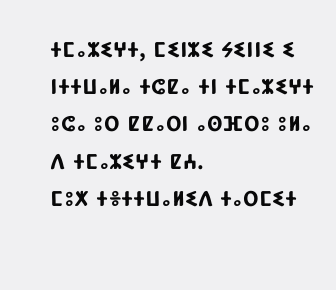ⵜⵎⴰⵣⵉⵖⵜ, ⵎⵉⵏⵣⵉ ⵢⵉⵏⵏⵉ ⵉ ⵏⵜⵜⵡⴰⵍⴰ ⵜⵛⵇⴰ ⵜⵏ ⵜⵎⴰⵣⵉⵖⵜ ⵓⵛⴰ ⵓⵔ ⵇⵇⴰⵔⵏ ⴰⵙⴼⵔⵓ ⵓⵍⴰ ⴷ ⵜⵎⴰⵣⵉⵖⵜ ⵇⵄ.
ⵎⵓⵅ ⵜⴻⵜⵜⵡⴰⵍⵉⴷ ⵜⴰⵔⵎⵉⵜ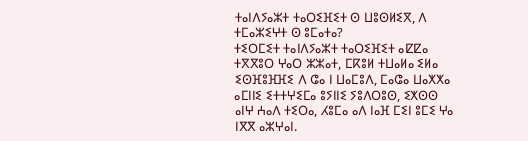ⵜⴰⵏⴷⵢⴰⵣⵜ ⵜⴰⵔⵉⴼⵉⵜ ⵙ ⵡⵓⵙⵍⵉⴳ, ⴷ ⵜⵎⴰⵣⵉⵖⵜ ⵙ ⵓⵎⴰⵜⴰ?
ⵜⵉⵔⵎⵉⵜ ⵜⴰⵏⴷⵢⴰⵣⵜ ⵜⴰⵔⵉⴼⵉⵜ ⴰⵇⵇⴰ ⵜⴳⴳⵓⵔ ⵖⴰⵔ ⵣⵣⴰⵜ, ⵎⴽⵓⵍ ⵜⵡⴰⵍⴰ ⵉⵍⴰ ⵉⵙⴼⵓⴼⴼⵉ ⴷ ⵛⴰ ⵏ ⵡⴰⵎⵓⴷ, ⵎⴰⵛⴰ ⵡⴰⵅⵅⴰ ⴰⵎⵏⵏⵉ ⵉⵜⵜⵖⵉⵎⴰ ⵓⵢⵏⵏⵉ ⵢⵓⴷⵔⵓⵙ, ⵉⵅⵙⵙ ⴰⵏⵖ ⵄⴰⴷ ⵜⵉⵔⴰ, ⵃⵓⵎⴰ ⴰⴷ ⵏⴰⴼ ⵎⵉⵏ ⵓⵎⵉ ⵖⴰ ⵏⴳⴳ ⴰⵣⵖⴰⵏ.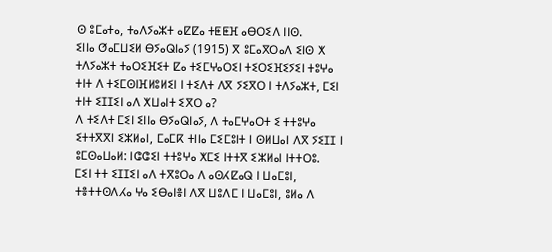ⵙ ⵓⵎⴰⵜⴰ, ⵜⴰⴷⵢⴰⵣⵜ ⴰⵇⵇⴰ ⵜⵟⵟⴼ ⴰⴱⵔⵉⴷ ⵏⵏⵙ.
ⵉⵏⵏⴰ ⵚⴰⵎⵡⵉⵍ ⴱⵢⴰⵕⵏⴰⵢ (1915) ⴳ ⵓⵎⴰⴳⵔⴰⴷ ⵉⵏⵙ ⵅ ⵜⴷⵢⴰⵣⵜ ⵜⴰⵔⵉⴼⵉⵜ ⵇⴰ ⵜⵉⵎⵖⴰⵔⵉⵏ ⵜⵉⵔⵉⴼⵉⵢⵉⵏ ⵜⵓⵖⴰ ⵜⵏⵜ ⴷ ⵜⵉⵎⵙⵏⴼⵍⵓⵍⵉⵏ ⵏ ⵜⵉⴷⵜ ⴷⴳ ⵢⵉⴳⵔ ⵏ ⵜⴷⵢⴰⵣⵜ, ⵎⵉⵏ ⵜⵏⵜ ⵉⵊⵊⵉⵏ ⴰⴷ ⵅⵡⴰⵏⵜ ⵉⴳⵔ ⴰ?
ⴷ ⵜⵉⴷⵜ ⵎⵉⵏ ⵉⵏⵏⴰ ⴱⵢⴰⵕⵏⴰⵢ, ⴷ ⵜⴰⵎⵖⴰⵔⵜ ⵉ ⵜⵜⵓⵖⴰ ⵉⵜⵜⴳⴳⵏ ⵉⵣⵍⴰⵏ, ⵎⴰⵎⴽ ⵜⵏⵏⴰ ⵎⵉⵎⵓⵏⵜ ⵏ ⵙⵍⵡⴰⵏ ⴷⴳ ⵢⵉⵊⵊ ⵏ ⵓⵎⵙⴰⵡⴰⵍ: ⵏⵛⵛⵉⵏ ⵜⵜⵓⵖⴰ ⵅⵎⵉ ⵏⵜⵜⴳ ⵉⵣⵍⴰⵏ ⵏⵜⵜⵔⵓ.
ⵎⵉⵏ ⵜⵜ ⵉⵊⵊⵉⵏ ⴰⴷ ⵜⴳⵓⵔⴰ ⴷ ⴰⵙⵃⵇⴰⵕ ⵏ ⵡⴰⵎⵓⵏ, ⵜⴻⵜⵜⵙⴷⵃⴰ ⵖⴰ ⵉⴱⴰⵏⴻⵏ ⴷⴳ ⵡⵓⴷⵎ ⵏ ⵡⴰⵎⵓⵏ, ⵓⵍⴰ ⴷ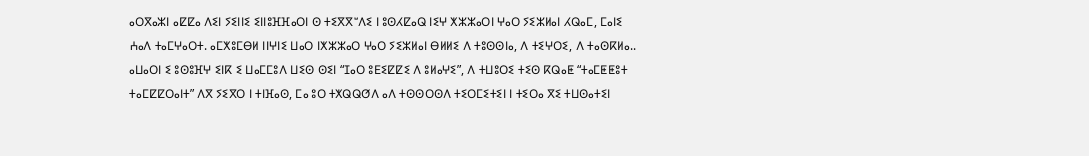ⴰⵔⴳⴰⵣⵏ ⴰⵇⵇⴰ ⴷⵉⵏ ⵢⵉⵏⵏⵉ ⵉⵏⵏⵓⴼⴼⴰⵔⵏ ⵙ ⵜⵉⴳⴳⵯⴷⵉ ⵏ ⵓⵙⵃⵇⴰⵕ ⵏⵉⵖ ⵅⵣⵣⴰⵔⵏ ⵖⴰⵔ ⵢⵉⵣⵍⴰⵏ ⵃⵕⴰⵎ, ⵎⴰⵏⵉ ⵄⴰⴷ ⵜⴰⵎⵖⴰⵔⵜ. ⴰⵎⵅⵓⵎⴱⵍ ⵏⵏⵖⵏⵉ ⵡⴰⵔ ⵏⵅⵣⵣⴰⵔ ⵖⴰⵔ ⵢⵉⵣⵍⴰⵏ ⴱⵍⵍⵉ ⴷ ⵜⵓⵙⵙⵏⴰ, ⴷ ⵜⵉⵖⵔⵉ, ⴷ ⵜⴰⵙⴽⵍⴰ..
ⴰⵡⴰⵔⵏ ⵉ ⵓⵙⵓⴼⵖ ⵉⵏⴽ ⵉ ⵡⴰⵎⵎⵓⴷ ⵡⵉⵙ ⵙⵉⵏ “ⵊⴰⵔ ⵓⴹⵉⵇⵇⵉ ⴷ ⵓⵍⴰⵖⵉ”, ⴷ ⵜⵡⵓⵔⵉ ⵜⵉⵙ ⴽⵕⴰⵟ “ⵜⴰⵎⵟⵟⵓⵜ ⵜⴰⵎⵇⵇⵔⴰⵏⵜ” ⴷⴳ ⵢⵉⴳⵔ ⵏ ⵜⵏⴼⴰⵙ, ⵎⴰ ⵓⵔ ⵜⵅⵕⵕⵚⴷ ⴰⴷ ⵜⵙⵙⵔⵙⴷ ⵜⵉⵔⵎⵉⵜⵉⵏ ⵏ ⵜⵉⵔⴰ ⴳⵉ ⵜⵡⵙⴰⵜⵉⵏ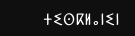ⵜⵉⵙⴽⵍⴰⵏⵉⵏ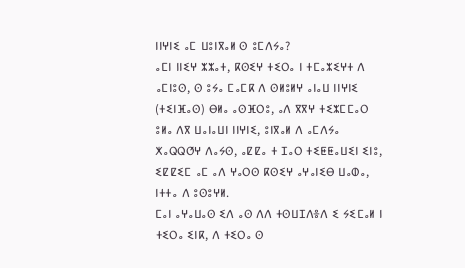ⵏⵏⵖⵏⵉ ⴰⵎ ⵡⵓⵏⴳⴰⵍ ⵙ ⵓⵎⴷⵢⴰ?
ⴰⵎⵏ ⵏⵏⵉⵖ ⵣⵣⴰⵜ, ⴽⵙⵉⵖ ⵜⵉⵔⴰ ⵏ ⵜⵎⴰⵣⵉⵖⵜ ⴷ ⴰⵎⵏⵓⵙ, ⵙ ⵓⵢⴰ ⵎⴰⵎⴽ ⴷ ⵙⵍⵓⵍⵖ ⴰⵏⴰⵡ ⵏⵏⵖⵏⵉ (ⵜⵉⵏⴼⴰⵙ) ⴱⵍⴰ ⴰⵙⴼⵔⵓ, ⴰⴷ ⴳⴳⵖ ⵜⵉⵣⵎⵎⴰⵔ ⵓⵍⴰ ⴷⴳ ⵡⴰⵏⴰⵡⵏ ⵏⵏⵖⵏⵉ, ⵓⵏⴳⴰⵍ ⴷ ⴰⵎⴷⵢⴰ ⵅⴰⵕⵕⵚⵖ ⴷⴰⵢⵙ, ⴰⵇⵇⴰ ⵜ ⵊⴰⵔ ⵜⵉⵟⵟⴰⵡⵉⵏ ⵉⵏⵓ, ⵉⵇⵇⵉⵎ ⴰⵎ ⴰⴷ ⵖⴰⵔⵙ ⴽⵙⵉⵖ ⴰⵖⴰⵏⵉⴱ ⵡⴰⵀⴰ, ⵏⵜⵜⴰ ⴷ ⵓⵙⵓⵖⵍ.
ⵎⴰⵏ ⴰⵖⴰⵡⴰⵙ ⵉⴷ ⴰⵙ ⴷⴷ ⵜⵙⵡⵊⴷⴻⴷ ⵉ ⵢⵉⵎⴰⵍ ⵏ ⵜⵉⵔⴰ ⵉⵏⴽ, ⴷ ⵜⵉⵔⴰ ⵙ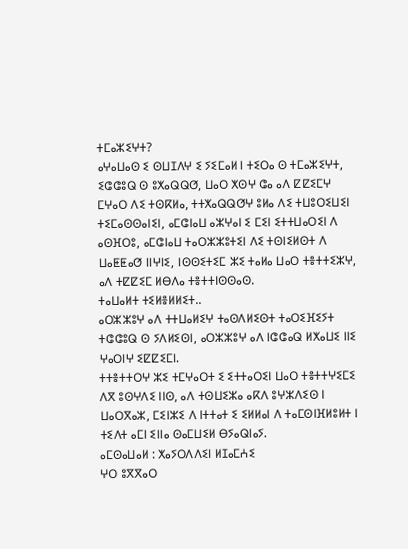ⵜⵎⴰⵣⵉⵖⵜ?
ⴰⵖⴰⵡⴰⵙ ⵉ ⵙⵡⵊⴷⵖ ⵉ ⵢⵉⵎⴰⵍ ⵏ ⵜⵉⵔⴰ ⵙ ⵜⵎⴰⵣⵉⵖⵜ, ⵉⵛⵛⵓⵕ ⵙ ⵓⵅⴰⵕⵕⵚ, ⵡⴰⵔ ⵅⵙⵖ ⵛⴰ ⴰⴷ ⵇⵇⵉⵎⵖ ⵎⵖⴰⵔ ⴷⵉ ⵜⵙⴽⵍⴰ, ⵜⵜⵅⴰⵕⵕⵚⵖ ⵓⵍⴰ ⴷⵉ ⵜⵡⵓⵔⵉⵡⵉⵏ ⵜⵉⵎⴰⵙⵙⴰⵏⵉⵏ, ⴰⵎⵛⵏⴰⵡ ⴰⵣⵖⴰⵏ ⵉ ⵎⵉⵏ ⵉⵜⵜⵡⴰⵔⵉⵏ ⴷ ⴰⵙⴼⵔⵓ, ⴰⵎⵛⵏⴰⵡ ⵜⴰⵔⵣⵣⵓⵜⵉⵏ ⴷⵉ ⵜⵙⵏⵉⵍⵙⵜ ⴷ ⵡⴰⵟⵟⴰⵚ ⵏⵏⵖⵏⵉ, ⵏⵙⵙⵉⵜⵉⵎ ⵣⵉ ⵜⴰⵍⴰ ⵡⴰⵔ ⵜⴻⵜⵜⵉⵣⵖ, ⴰⴷ ⵜⵇⵇⵉⵎ ⵍⴱⴷⴰ ⵜⴻⵜⵜⵏⵙⵙⴰⵙ.
ⵜⴰⵡⴰⵍⵜ ⵜⵉⵍⴻⵍⵍⵉⵜ..
ⴰⵔⵣⵣⵓⵖ ⴰⴷ ⵜⵜⵡⴰⵍⵉⵖ ⵜⴰⵙⴷⵍⵉⵙⵜ ⵜⴰⵔⵉⴼⵉⵢⵜ ⵜⵛⵛⵓⵕ ⵙ ⵢⴷⵍⵉⵙⵏ, ⴰⵔⵣⵣⵓⵖ ⴰⴷ ⵏⵛⵛⴰⵕ ⵍⵅⴰⵡⵉ ⵏⵏⵉ ⵖⴰⵔⵏⵖ ⵉⵇⵇⵉⵎⵏ.
ⵜⵜⴻⵜⵜⵔⵖ ⵣⵉ ⵜⵎⵖⴰⵔⵜ ⵉ ⵉⵜⵜⴰⵔⵉⵏ ⵡⴰⵔ ⵜⴻⵜⵜⵖⵉⵎⵉ ⴷⴳ ⵓⵙⵖⴷⵉ ⵏⵏⵙ, ⴰⴷ ⵜⵙⵡⵉⵣⴰ ⴰⴽⴷ ⵓⵖⵣⴷⵉⵙ ⵏ ⵡⴰⵔⴳⴰⵣ, ⵎⵉⵏⵣⵉ ⴷ ⵏⵜⵜⴰⵜ ⵉ ⵉⵍⵍⴰⵏ ⴷ ⵜⴰⵎⵙⵏⴼⵍⵓⵍⵜ ⵏ ⵜⵉⴷⵜ ⴰⵎⵏ ⵉⵏⵏⴰ ⵙⴰⵎⵡⵉⵍ ⴱⵢⴰⵕⵏⴰⵢ.
ⴰⵎⵙⴰⵡⴰⵍ : ⵅⴰⵢⵔⴷⴷⵉⵏ ⵍⵊⴰⵎⵄⵉ
ⵖⵔ ⵓⴳⴳⴰⵔ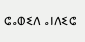ⵛⴰⵀⵉⴷ ⴰⵏⴷⵉⵛ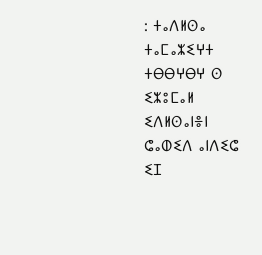: ⵜⴰⴷⵍⵙⴰ ⵜⴰⵎⴰⵣⵉⵖⵜ ⵜⴱⴱⵖⴱⵖ ⵙ ⵉⵣⵓⵎⴰⵍ ⵉⴷⵍⵙⴰⵏⴻⵏ
ⵛⴰⵀⵉⴷ ⴰⵏⴷⵉⵛ ⵉⵊ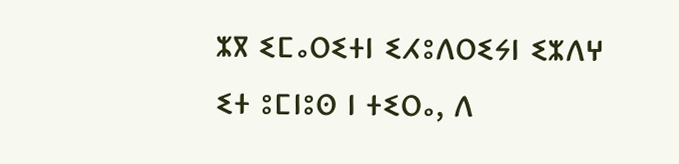ⵣⴳ ⵉⵎⴰⵔⵉⵜⵏ ⵉⵃⵓⴷⵔⵉⵢⵏ ⵉⵣⴷⵖ ⵉⵜ ⵓⵎⵏⵓⵙ ⵏ ⵜⵉⵔⴰ, ⴷ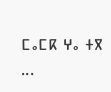ⵎⴰⵎⴽ ⵖⴰ ⵜⴳ ...